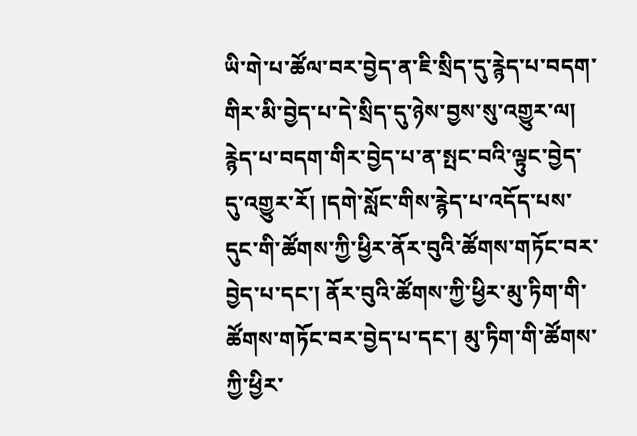ཡི་གེ་པ་ཚོལ་བར་བྱེད་ན་ཇི་སྲིད་དུ་རྙེད་པ་བདག་གིར་མི་བྱེད་པ་དེ་སྲིད་དུ་ཉེས་བྱས་སུ་འགྱུར་ལ། རྙེད་པ་བདག་གིར་བྱེད་པ་ན་སྤང་བའི་ལྟུང་བྱེད་དུ་འགྱུར་རོ། །དགེ་སློང་གིས་རྙེད་པ་འདོད་པས་དུང་གི་ཚོགས་ཀྱི་ཕྱིར་ནོར་བུའི་ཚོགས་གཏོང་བར་བྱེད་པ་དང་། ནོར་བུའི་ཚོགས་ཀྱི་ཕྱིར་མུ་ཏིག་གི་ཚོགས་གཏོང་བར་བྱེད་པ་དང་། མུ་ཏིག་གི་ཚོགས་ཀྱི་ཕྱིར་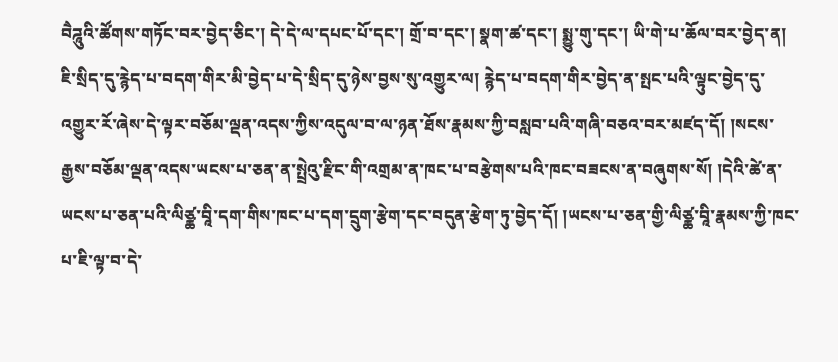བཻཌཱུའི་ཚོགས་གཏོང་བར་བྱེད་ཅིང་། དེ་དེ་ལ་དཔང་པོ་དང་། གྲོ་བ་དང་། སྣག་ཚ་དང་། སྨྱུ་གུ་དང་། ཡི་གེ་པ་ཆོལ་བར་བྱེད་ན། ཇི་སྲིད་དུ་རྙེད་པ་བདག་གིར་མི་བྱེད་པ་དེ་སྲིད་དུ་ཉེས་བྱས་སུ་འགྱུར་ལ། རྙེད་པ་བདག་གིར་བྱེད་ན་སྤང་པའི་ལྟུང་བྱེད་དུ་འགྱུར་རོ་ཞེས་དེ་ལྟར་བཅོམ་ལྡན་འདས་ཀྱིས་འདུལ་བ་ལ་ཉན་ཐོས་རྣམས་ཀྱི་བསླབ་པའི་གཞི་བཅའ་བར་མཛད་དོ། །སངས་རྒྱས་བཅོམ་ལྡན་འདས་ཡངས་པ་ཅན་ན་སྤྲེའུ་རྫིང་གི་འགྲམ་ན་ཁང་པ་བརྩེགས་པའི་ཁང་བཟངས་ན་བཞུགས་སོ། །དེའི་ཚེ་ན་ཡངས་པ་ཅན་པའི་ལིཙྪ་བཱི་དག་གིས་ཁང་པ་དག་དྲུག་རྩེག་དང་བདུན་རྩེག་ཏུ་བྱེད་དོ། །ཡངས་པ་ཅན་གྱི་ལིཙྪ་བཱི་རྣམས་ཀྱི་ཁང་པ་ཇི་ལྟ་བ་དེ་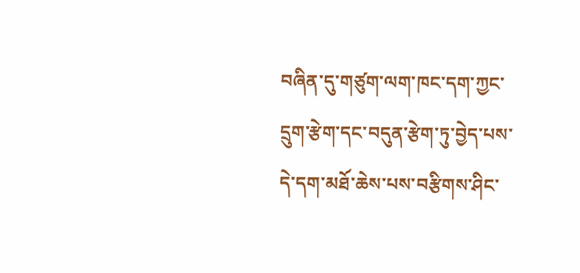བཞིན་དུ་གཙུག་ལག་ཁང་དག་ཀྱང་དྲུག་རྩེག་དང་བདུན་རྩེག་ཏུ་བྱེད་པས་དེ་དག་མཐོ་ཆེས་པས་བརྩིགས་ཤིང་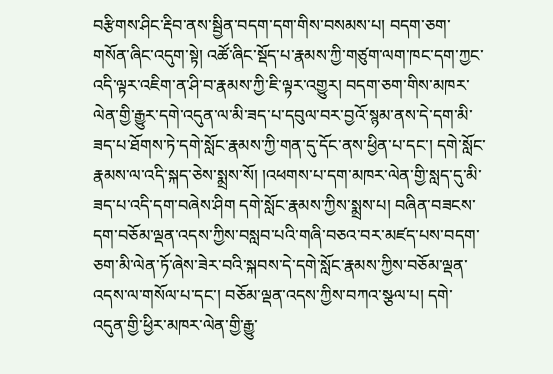བརྩིགས་ཤིང་རྡིབ་ནས་སྦྱིན་བདག་དག་གིས་བསམས་པ། བདག་ཅག་གསོན་ཞིང་འདུག་སྟེ། འཚོ་ཞིང་སྡོད་པ་རྣམས་ཀྱི་གཙུག་ལག་ཁང་དག་ཀྱང་འདི་ལྟར་འཇིག་ན་ཤི་བ་རྣམས་ཀྱི་ཇི་ལྟར་འགྱུར། བདག་ཅག་གིས་མཁར་ལེན་གྱི་རྒྱུར་དགེ་འདུན་ལ་མི་ཟད་པ་དབུལ་བར་བྱའོ་སྙམ་ནས་དེ་དག་མི་ཟད་པ་ཐོགས་ཏེ་དགེ་སློང་རྣམས་ཀྱི་གན་དུ་དོང་ནས་ཕྱིན་པ་དང་། དགེ་སློང་རྣམས་ལ་འདི་སྐད་ཅེས་སྨྲས་སོ། །འཕགས་པ་དག་མཁར་ལེན་གྱི་སླད་དུ་མི་ཟད་པ་འདི་དག་བཞེས་ཤིག དགེ་སློང་རྣམས་ཀྱིས་སྨྲས་པ། བཞིན་བཟངས་དག་བཅོམ་ལྡན་འདས་ཀྱིས་བསླབ་པའི་གཞི་བཅའ་བར་མཛད་པས་བདག་ཅག་མི་ལེན་ཏོ་ཞེས་ཟེར་བའི་སྐབས་དེ་དགེ་སློང་རྣམས་ཀྱིས་བཅོམ་ལྡན་འདས་ལ་གསོལ་པ་དང་། བཅོམ་ལྡན་འདས་ཀྱིས་བཀའ་སྩལ་པ། དགེ་འདུན་གྱི་ཕྱིར་མཁར་ལེན་གྱི་རྒྱུ་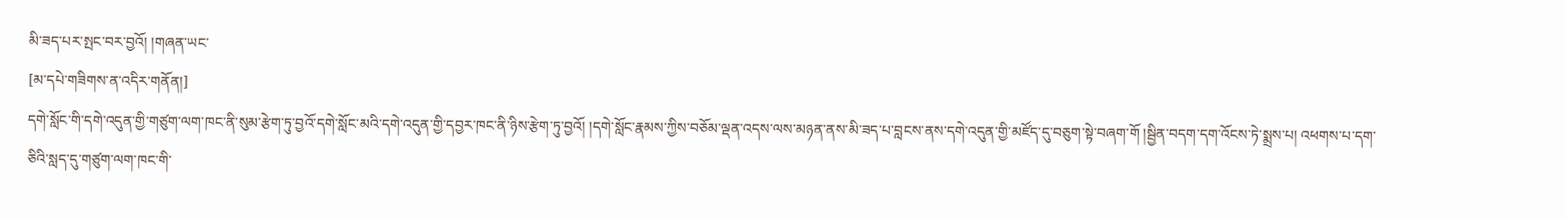མི་ཟད་པར་སྤང་བར་བྱའོ། །གཞན་ཡང་
[མ་དཔེ་གཟིགས་ན་འདིར་གནོན།]
དགེ་སློང་གི་དགེ་འདུན་གྱི་གཙུག་ལག་ཁང་ནི་སུམ་རྩེག་ཏུ་བྱའོ་དགེ་སློང་མའི་དགེ་འདུན་གྱི་དབྱར་ཁང་ནི་ཉིས་རྩེག་ཏུ་བྱའོ། །དགེ་སློང་རྣམས་ཀྱིས་བཅོམ་ལྡན་འདས་ལས་མཉན་ནས་མི་ཟད་པ་བླངས་ནས་དགེ་འདུན་གྱི་མཛོད་དུ་བཅུག་སྟེ་བཞག་གོ །སྦྱིན་བདག་དག་འོངས་ཏེ་སྨྲས་པ། འཕགས་པ་དག་ཅིའི་སླད་དུ་གཙུག་ལག་ཁང་གི་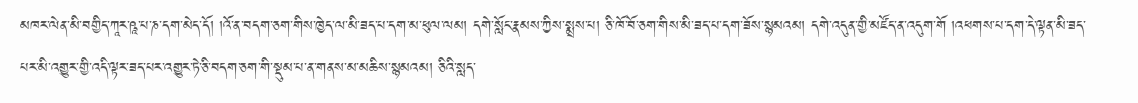མཁར་ལེན་མི་བགྱིད་ཀཱར་ཥཱ་པ་ཎ་དག་མེད་དོ། །འོ་ན་བདག་ཅག་གིས་ཁྱེད་ལ་མི་ཟད་པ་དག་མ་ཕུལ་ལམ། དགེ་སློང་རྣམས་ཀྱིས་སྨྲས་པ། ཅི་ཁོ་བོ་ཅག་གིས་མི་ཟད་པ་དག་ཟོས་སྙམའམ། དགེ་འདུན་གྱི་མཛོད་ན་འདུག་གོ །འཕགས་པ་དག་དེ་ལྟན་མི་ཟད་པར་མི་འགྱུར་གྱི་འདི་ལྟར་ཟད་པར་འགྱུར་ཏེ་ཅི་བདག་ཅག་གི་སྡུམ་པ་ན་གནས་མ་མཆིས་སྙམའམ། ཅིའི་སླད་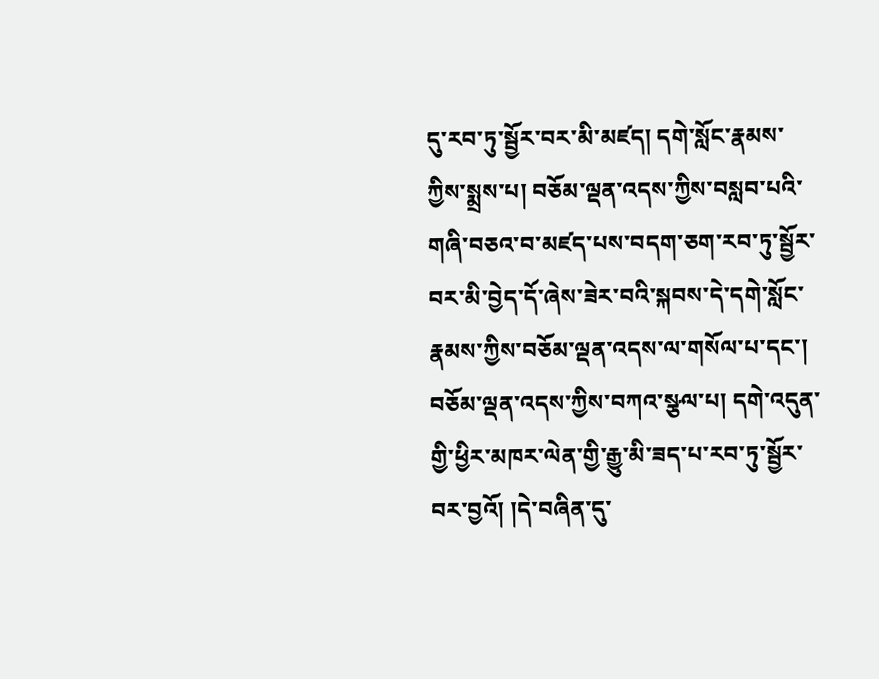དུ་རབ་ཏུ་སྦྱོར་བར་མི་མཛད། དགེ་སློང་རྣམས་ཀྱིས་སྨྲས་པ། བཅོམ་ལྡན་འདས་ཀྱིས་བསླབ་པའི་གཞི་བཅའ་བ་མཛད་པས་བདག་ཅག་རབ་ཏུ་སྦྱོར་བར་མི་བྱེད་དོ་ཞེས་ཟེར་བའི་སྐབས་དེ་དགེ་སློང་རྣམས་ཀྱིས་བཅོམ་ལྡན་འདས་ལ་གསོལ་པ་དང་། བཅོམ་ལྡན་འདས་ཀྱིས་བཀའ་སྩལ་པ། དགེ་འདུན་གྱི་ཕྱིར་མཁར་ལེན་གྱི་རྒྱུ་མི་ཟད་པ་རབ་ཏུ་སྦྱོར་བར་བྱའོ། །དེ་བཞིན་དུ་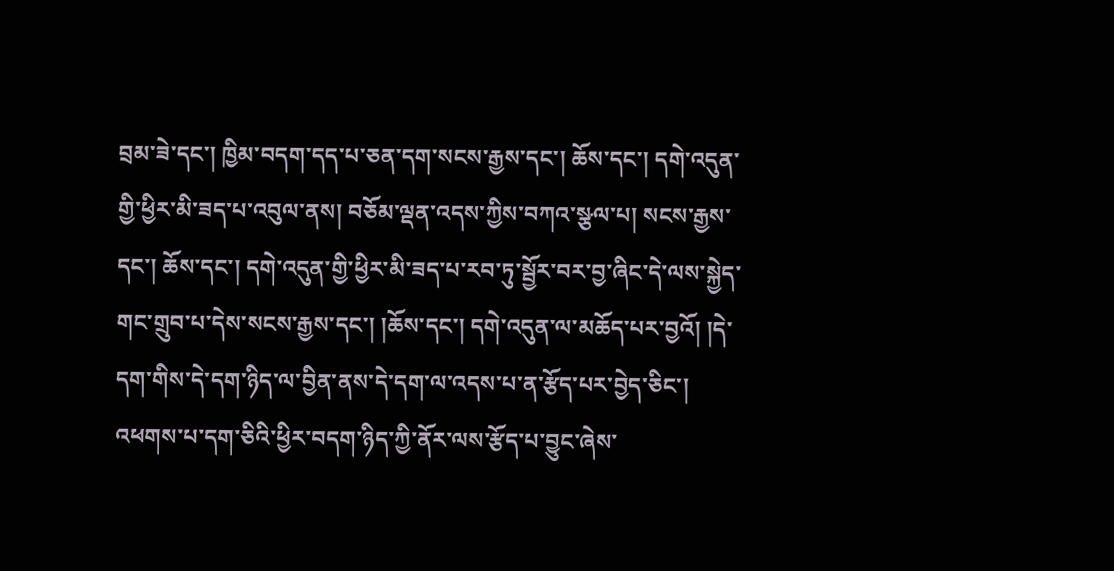བྲམ་ཟེ་དང་། ཁྱིམ་བདག་དད་པ་ཅན་དག་སངས་རྒྱས་དང་། ཆོས་དང་། དགེ་འདུན་གྱི་ཕྱིར་མི་ཟད་པ་འབུལ་ནས། བཅོམ་ལྡན་འདས་ཀྱིས་བཀའ་སྩལ་པ། སངས་རྒྱས་དང་། ཆོས་དང་། དགེ་འདུན་གྱི་ཕྱིར་མི་ཟད་པ་རབ་ཏུ་སྦྱོར་བར་བྱ་ཞིང་དེ་ལས་སྐྱེད་གང་གྲུབ་པ་དེས་སངས་རྒྱས་དང་། །ཆོས་དང་། དགེ་འདུན་ལ་མཆོད་པར་བྱའོ། །དེ་དག་གིས་དེ་དག་ཉིད་ལ་བྱིན་ནས་དེ་དག་ལ་འདས་པ་ན་རྩོད་པར་བྱེད་ཅིང་། འཕགས་པ་དག་ཅིའི་ཕྱིར་བདག་ཉིད་ཀྱི་ནོར་ལས་རྩོད་པ་བྱུང་ཞེས་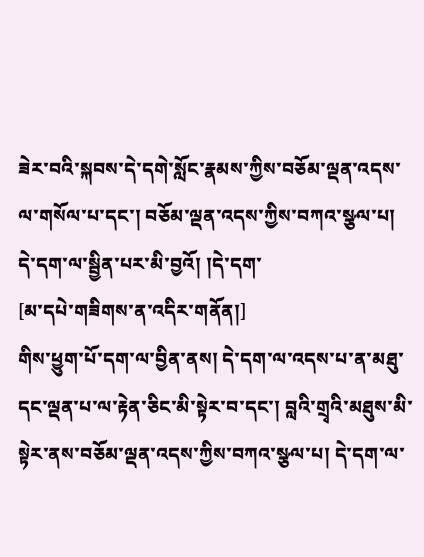ཟེར་བའི་སྐབས་དེ་དགེ་སློང་རྣམས་ཀྱིས་བཅོམ་ལྡན་འདས་ལ་གསོལ་པ་དང་། བཅོམ་ལྡན་འདས་ཀྱིས་བཀའ་སྩལ་པ། དེ་དག་ལ་སྦྱིན་པར་མི་བྱའོ། །དེ་དག་
[མ་དཔེ་གཟིགས་ན་འདིར་གནོན།]
གིས་ཕྱུག་པོ་དག་ལ་བྱིན་ནས། དེ་དག་ལ་འདས་པ་ན་མཐུ་དང་ལྡན་པ་ལ་རྟེན་ཅིང་མི་སྟེར་བ་དང་། བླའི་གྲྭའི་མཐུས་མི་སྟེར་ནས་བཅོམ་ལྡན་འདས་ཀྱིས་བཀའ་སྩལ་པ། དེ་དག་ལ་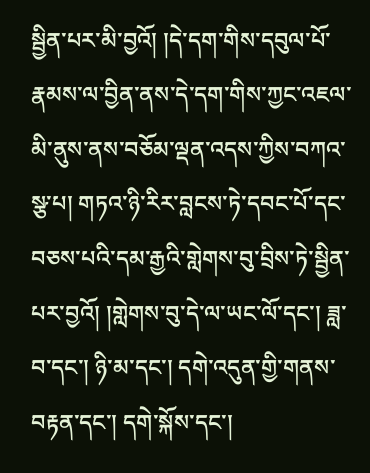སྦྱིན་པར་མི་བྱའོ། །དེ་དག་གིས་དབུལ་པོ་རྣམས་ལ་བྱིན་ནས་དེ་དག་གིས་ཀྱང་འཇལ་མི་ནུས་ནས་བཅོམ་ལྡན་འདས་ཀྱིས་བཀའ་སྩ་པ། གཏའ་ཉི་རིར་བླངས་ཏེ་དབང་པོ་དང་བཅས་པའི་དམ་རྒྱའི་གླེགས་བུ་བྲིས་ཏེ་སྦྱིན་པར་བྱའོ། །གླེགས་བུ་དེ་ལ་ཡང་ལོ་དང་། ཟླ་བ་དང་། ཉི་མ་དང་། དགེ་འདུན་གྱི་གནས་བརྟན་དང་། དགེ་སྐོས་དང་།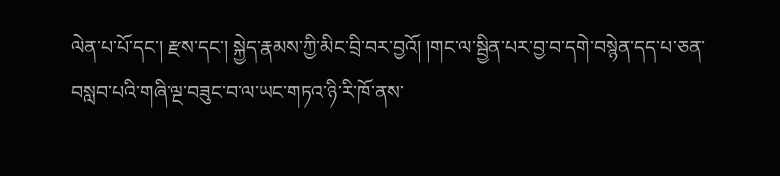ལེན་པ་པོ་དང་། རྫས་དང་། སྐྱེད་རྣམས་ཀྱི་མིང་བྲི་བར་བྱའོ། །གང་ལ་སྦྱིན་པར་བྱ་བ་དགེ་བསྙེན་དད་པ་ཅན་བསླབ་པའི་གཞི་ལྔ་བཟུང་བ་ལ་ཡང་གཏའ་ཉི་རི་ཁོ་ནས་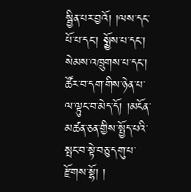སྦྱིན་པར་བྱའོ། །ལས་དང་པོ་པ་དང་། སྨྱོས་པ་དང་། སེམས་འཁྲུགས་པ་དང་། ཚོར་བ་དག་གིས་ཉེན་པ་ལ་ལྟུང་བ་མེད་དོ། །མངོན་མཚན་ཅན་གྱིས་སྤྱོད་པའི་སྤང་བ་སྟེ་བཅུ་དགུ་པ་རྫོགས་སྷོ། །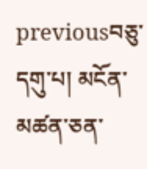previousབཅུ་དགུ་པ། མངོན་མཚན་ཅན་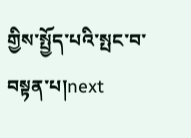གྱིས་སྤྱོད་པའི་སྤང་བ་བསྟན་པ།next